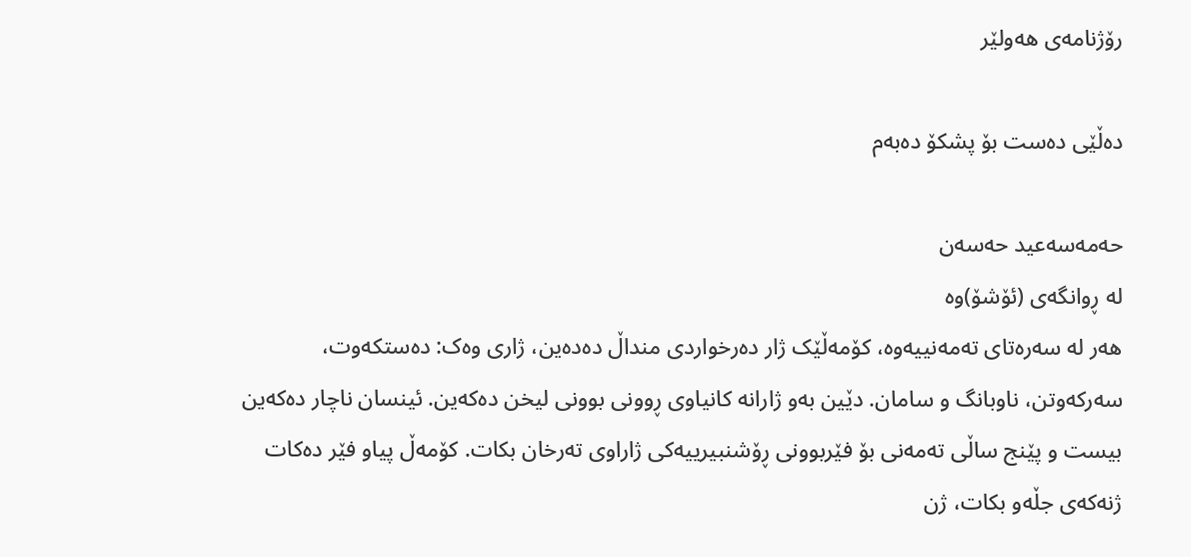رۆژنامەی ھەولێر

دەڵێی دەست بۆ پشکۆ دەبەم

حەمەسەعید حەسەن
لە ڕوانگەی (ئۆشۆ)وە
هەر لە سەرەتای تەمەنییەوە، کۆمەڵێک ژار دەرخواردی منداڵ دەدەین، ژاری وەک: دەستکەوت، سەرکەوتن، ناوبانگ و سامان. دێین بەو ژارانە کانیاوی ڕوونی بوونی لیخن دەکەین. ئینسان ناچار دەکەین بیست و پێنج ساڵی تەمەنی بۆ فێربوونی ڕۆشنبیرییەکی ژاراوی تەرخان بکات. کۆمەڵ پیاو فێر دەکات ژنەکەی جڵەو بکات، ژن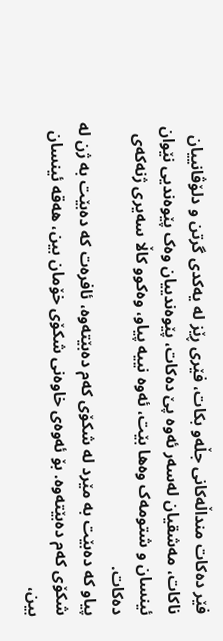فێر دەکات منداڵەکانی جڵەو بکات، فێری ڕێز لە یەکدی گرتن و دلۆڤانییان ناکات، مەشقیان لەسەر ئەوە پێ دەکات، پێوەندییان وەک پێوەندیی نێوان ئینسان و شتومەک وەها بێت، ئەوە نییە پیاو، وەکوو کاڵا سەیری ژنەکەی دەکات.
پیاو کە دەبێت بە مێرد لە شکۆی کەم دەبێتەوە، ئافرەت کە دەبێت بە ژن لە شکۆی کەم دەبێتەوە. بۆ ئەوەی خاوەنی شکۆی خۆمان بین، هەقە ئینسان بین،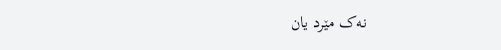نەک مێرد یان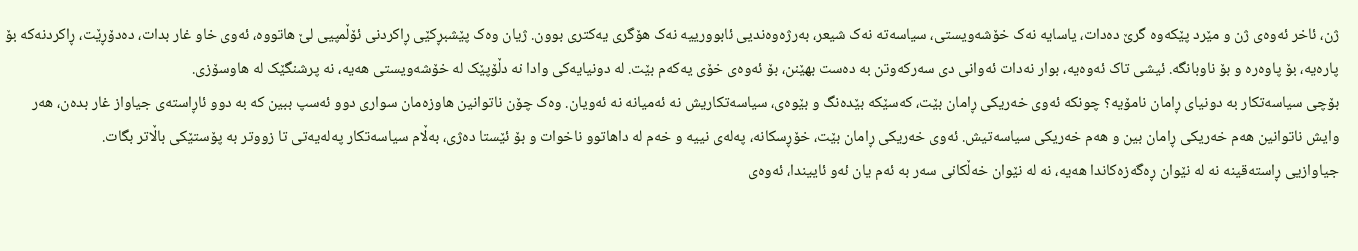ژن، ئاخر ئەوەی ژن و مێرد پێکەوە گرێ دەدات، یاسایە نەک خۆشەویستی، سیاسەتە نەک شیعر، بەرژەوەندیی ئابوورییە نەک هۆگری یەکتری بوون. ژیان وەک پێشبڕکێی ڕاکردنی ئۆڵمپیی لێ هاتووە، ئەوی خاو غار بدات، دەدۆڕێت، ڕاکردنەکە بۆ پارەیە، بۆ پاوەرە و بۆ ناوبانگە. ئیشی تاک ئەوەیە، بوار نەدات ئەوانی دی سەرکەوتن بە دەست بهێنن، بۆ ئەوەی خۆی یەکەم بێت. لە دونیایەکی وادا نە دڵۆپێک لە خۆشەویستی هەیە، نە پرشنگێک لە هاوسۆزی.
بۆچی سیاسەتکار بە دونیای ڕامان نامۆیە؟ چونکە ئەوی خەریکی ڕامان بێت، کەسێکە بێدەنگ و بێوەی، سیاسەتکاریش نە ئەمیانە نە ئەویان. وەک چۆن ناتوانین هاوزەمان سواری دوو ئەسپ ببین کە بە دوو ئاڕاستەی جیاواز غار بدەن، هەر وایش ناتوانین هەم خەریکی ڕامان بین و هەم خەریکی سیاسەتیش. ئەوی خەریکی ڕامان بێت، خۆڕسکانە، پەلەی نییە و خەم لە داهاتوو ناخوات و بۆ ئێستا دەژی، بەڵام سیاسەتکار پەلەیەتی تا زووتر بە پۆستێکی باڵاتر بگات.
جیاوازیی ڕاستەقینە نە لە نێوان ڕەگەزەکاندا هەیە، نە لە نێوان خەڵکانی سەر بە ئەم یان ئەو ئاییندا، ئەوەی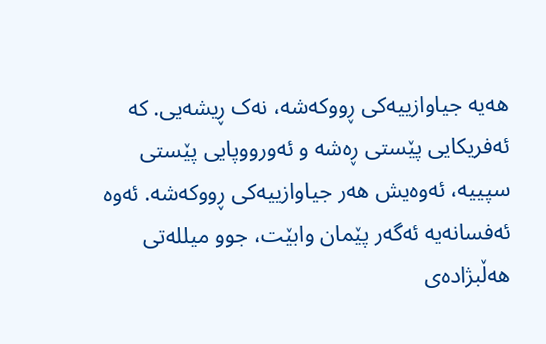هەیە جیاوازییەکی ڕووکەشە، نەک ڕیشەیی. کە ئەفریکایی پێستی ڕەشە و ئەورووپایی پێستی سپییە، ئەوەیش هەر جیاوازییەکی ڕووکەشە. ئەوە ئەفسانەیە ئەگەر پێمان وابێت، جوو میللەتی هەڵبژادەی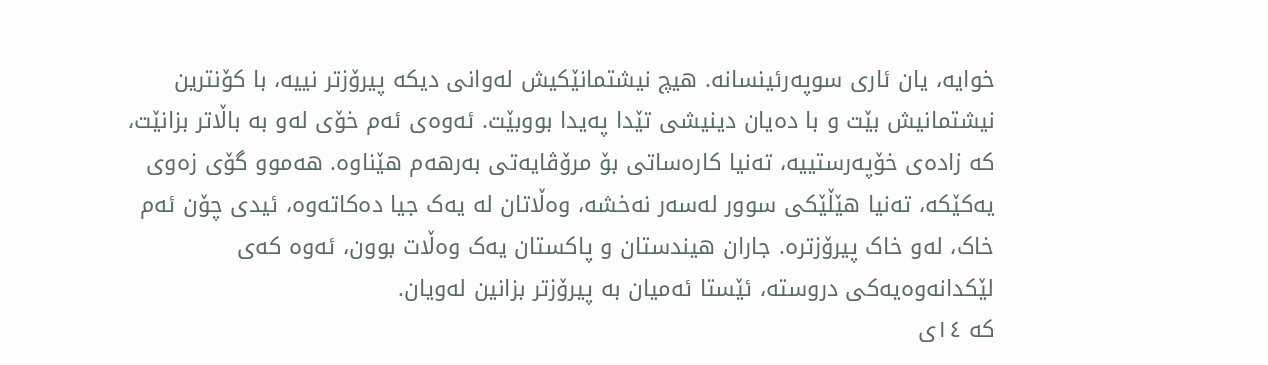خوایە، یان ئاری سوپەرئینسانە. هیچ نیشتمانێکیش لەوانی دیکە پیرۆزتر نییە، با کۆنترین نیشتمانیش بێت و با دەیان دینیشی تێدا پەیدا بووبێت. ئەوەی ئەم خۆی لەو بە باڵاتر بزانێت، کە زادەی خۆپەرستییە، تەنیا کارەساتی بۆ مرۆڤایەتی بەرهەم هێناوە. هەموو گۆی زەوی یەکێکە، تەنیا هێڵێکی سوور لەسەر نەخشە، وەڵاتان لە یەک جیا دەکاتەوە، ئیدی چۆن ئەم خاک، لەو خاک پیرۆزترە. جاران هیندستان و پاکستان یەک وەڵات بوون، ئەوە کەی لێکدانەوەیەکی دروستە، ئێستا ئەمیان بە پیرۆزتر بزانین لەویان.
کە ١٤ی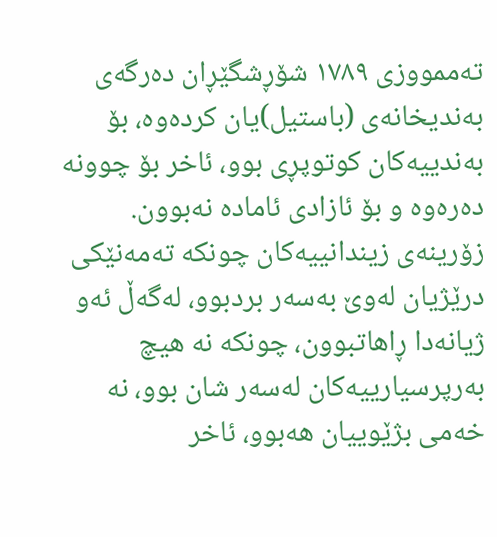تەممووزی ١٧٨٩ شۆڕشگێڕان دەرگەی بەندیخانەی (باستیل)یان کردەوە، بۆ بەندییەکان کوتوپڕی بوو، ئاخر بۆ چوونە دەرەوە و بۆ ئازادی ئامادە نەبوون. زۆرینەی زیندانییەکان چونکە تەمەنێکی درێژیان لەوێ بەسەر بردبوو، لەگەڵ ئەو ژیانەدا ڕاهاتبوون، چونکە نە هیچ بەرپرسیارییەکان لەسەر شان بوو، نە خەمی بژێوییان هەبوو، ئاخر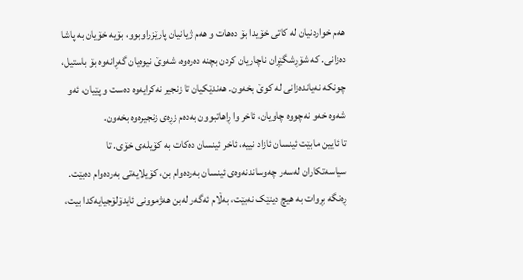هەم خواردنیان لە کاتی خۆیدا بۆ دەهات و هەم ژیانیان پارێزراوبوو، بۆیە خۆیان بە پاشا دەزانی. کە شۆڕشگێڕان ناچاریان کردن بچنە دەرەوە، شەوێ نیوەیان گەڕانەوە بۆ باستیل، چونکە نەیاندەزانی لە کوێ بخەون. هەندێکیان تا زنجیر نەکرایەوە دەست و پێیان، ئەو شەوە خەو نەچووە چاویان، ئاخر وا ڕاهاتبوون بەدەم زڕەی زنجیرەوە بخەون.
تا ئایین مابێت ئینسان ئازاد نییە، ئاخر ئینسان دەکات بە کۆیلەی خۆی. تا سیاسەتکاران لەسەر چەوساندنەوەی ئینسان بەردەوام بن، کۆیلایەتی بەردەوام دەبێت. ڕەنگە بڕوات بە هیچ دینێک نەبێت، بەڵام ئەگەر لەبن هەژموونی ئایدۆلۆجیایەکدا بیت،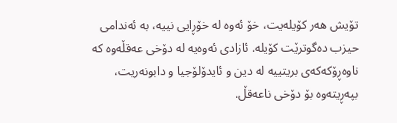تۆیش هەر کۆیلەیت، خۆ ئەوە لە خۆڕایی نییە، بە ئەندامی حیزب دەگوترێت کۆیلە. ئازادی ئەوەیە لە دۆخی عەقڵەوە کە ناوەڕۆکەکەی بریتییە لە دین و ئایدۆلۆجیا و دابونەریت، بپەڕیتەوە بۆ دۆخی ناعەقڵ.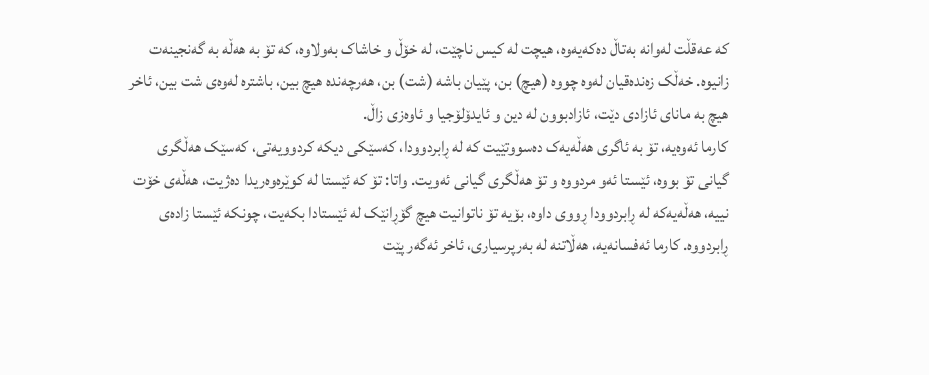کە عەقڵت لەوانە بەتاڵ دەکەیەوە، هیچت لە کیس ناچێت، لە خۆڵ و خاشاک بەولاوە، کە تۆ بە هەڵە بە گەنجینەت زانیوە. خەڵک زەندەقیان لەوە چووە (هیچ) بن، پێیان باشە (شت) بن، هەرچەندە هیچ بین، باشترە لەوەی شت بین، ئاخر هیچ بە مانای ئازادی دێت، ئازادبوون لە دین و ئایدۆلۆجیا و ئاوەزی زاڵ.
کارما ئەوەیە، تۆ بە ئاگری هەڵەیەک دەسووتێیت کە لە ڕابردوودا، کەسێکی دیکە کردوویەتی، کەسێک هەڵگری گیانی تۆ بووە، ئێستا ئەو مردووە و تۆ هەڵگری گیانی ئەویت. واتا: تۆ کە ئێستا لە کوێرەوەریدا دەژیت، هەڵەی خۆت نییە، هەڵەیەکە لە ڕابردوودا ڕووی داوە، بۆیە تۆ ناتوانیت هیچ گۆڕانێک لە ئێستادا بکەیت، چونکە ئێستا زادەی ڕابردووە. کارما ئەفسانەیە، هەڵاتنە لە بەرپرسیاری، ئاخر ئەگەر پێت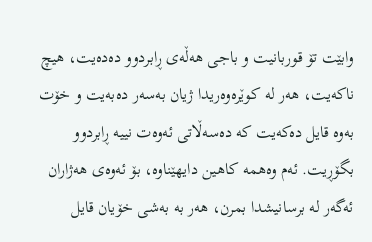وابێت تۆ قوربانیت و باجی هەڵەی ڕابردوو دەدەیت، هیچ ناکەیت، هەر لە کوێرەوەریدا ژیان بەسەر دەبەیت و خۆت بەوە قایل دەکەیت کە دەسەڵاتی ئەوەت نییە ڕابردوو بگۆڕیت. ئەم وەهمە کاهین دایهێناوە، بۆ ئەوەی هەژاران ئەگەر لە برسانیشدا بمرن، هەر بە بەشی خۆیان قایل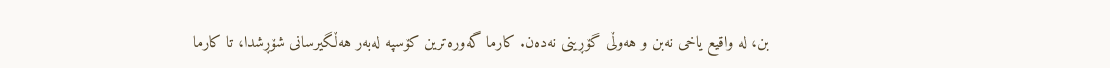بن، لە واقیع یاخی نەبن و هەوڵی گۆڕینی نەدەن. کارما گەورەترین کۆسپە لەبەر هەڵگیرسانی شۆڕشدا، تا کارما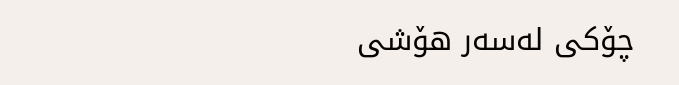چۆکی لەسەر هۆشی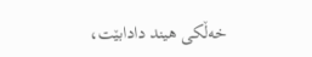خەڵکی هیند دادابێت،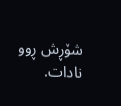شۆڕش ڕوو نادات.